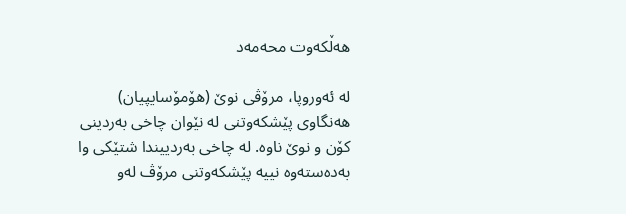هەڵكەوت محەمەد

لە ئەوروپا، مرۆڤی نوێ (هۆمۆسایپیان) هەنگاوی پێشکەوتنی لە نێوان چاخی بەردینی کۆن و نوێ ناوە. لە چاخی بەردییندا شتێکی وا بەدەستەوە نییە پێشکەوتنی مرۆڤ لەو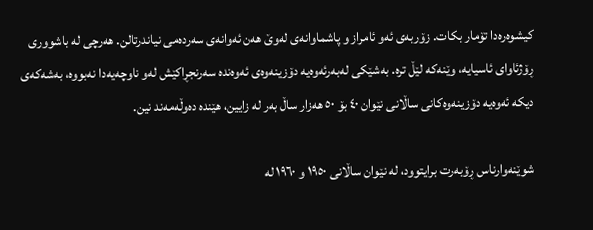کیشوەرەدا تۆمار بکات. زۆربەی ئەو ئامراز و پاشماوانەی لەوێ هەن ئەوانەی سەردەمی نیاندرتالن. هەرچی لە باشووری ڕۆژئاوای ئاسیایە، وێنەکە لێڵ ترە. بەشێکی لەبەرئەوەیە دۆزینەوەی ئەوەندە سەرنجڕاکێش لەو ناوچەیەدا نەبووە، بەشەکەی دیکە ئەوەیە دۆزینەوەکانی ساڵانی نێوان ٤٠ بۆ ٥٠ هەزار ساڵ بەر لە زایین، هێندە دەوڵەمەند نین.

شوێنەوارناس ڕۆبەرت برایتوود، لە نێوان ساڵانی ١٩٥٠ و ١٩٦٠ لە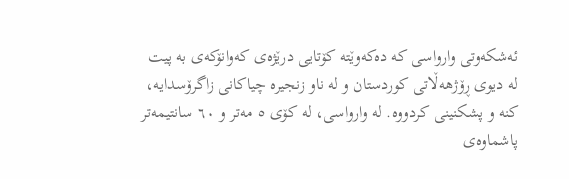ئەشکەوتی وارواسی کە دەکەوێتە کۆتایی درێژەی کەوانۆکەی بە پیت لە دیوی ڕۆژهەڵاتی کوردستان و لە ناو زنجیرە چیاکانی زاگرۆسدایە، کنە و پشکنینی کردووە. لە وارواسی، لە کۆی ٥ مەتر و ٦٠ سانتیمەتر پاشماوەی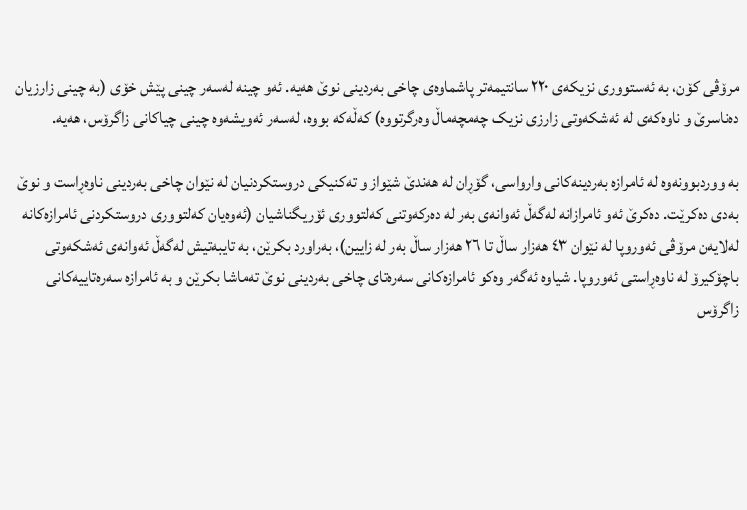مرۆڤی کۆن، بە ئەستووری نزیکەی ٢٢٠ سانتیمەتر پاشماوەی چاخی بەردینی نوێ هەیە. ئەو چینە لەسەر چینی پێش خۆی (بە چینی زارزیان دەناسرێ و ناوەکەی لە ئەشکەوتی زارزی نزیک چەمچەماڵ وەرگرتووە) کەڵەکە بووە، لەسەر ئەویشەوە چینی چیاکانی زاگرۆس، هەیە.

بە ووردبوونەوە لە ئامرازە بەردینەکانی وارواسی، گۆڕان لە هەندێ شێواز و تەکنیکی دروستکردنیان لە نێوان چاخی بەردینی ناوەڕاست و نوێ بەدی دەکرێت. دەکرێ ئەو ئامرازانە لەگەڵ ئەوانەی بەر لە دەرکەوتنی کەلتووری ئۆریگناشیان (ئەوەیان کەلتووری دروستکردنی ئامرازەکانە لەلایەن مرۆڤی ئەوروپا لە نێوان ٤٣ هەزار ساڵ تا ٢٦ هەزار ساڵ بەر لە زایین)، بەراورد بکرێن، بە تایبەتیش لەگەڵ ئەوانەی ئەشکەوتی باچۆکیرۆ لە ناوەڕاستی ئەوروپا. شیاوە ئەگەر وەکو ئامرازەکانی سەرەتای چاخی بەردینی نوێ تەماشا بکرێن و بە ئامرازە سەرەتاییەکانی زاگرۆس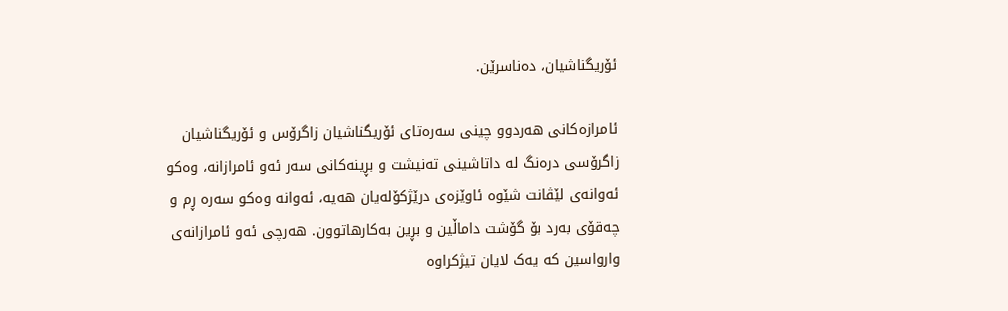ئۆریگناشیان، دەناسرێن.

ئامرازەکانی هەردوو چینی سەرەتای ئۆریگناشیان زاگرۆس و ئۆریگناشیان زاگرۆسی درەنگ لە داتاشینی تەنیشت و بڕینەکانی سەر ئەو ئامرازانە، وەکو ئەوانەی لێڤانت شێوە ئاوێزەی درێژکۆلەیان هەیە، ئەوانە وەکو سەرە ڕم و چەقۆی بەرد بۆ گۆشت داماڵین و بڕین بەکارهاتوون. هەرچی ئەو ئامرازانەی وارواسین کە یەک لایان تیژکراوە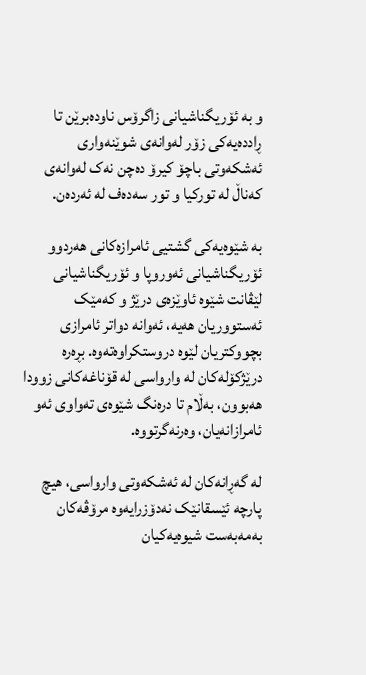و بە ئۆریگناشیانی زاگرۆس ناودەبرێن تا ڕاددەیەکی زۆر لەوانەی شوێنەواری ئەشکەوتی باچۆ کیرۆ دەچن نەک لەوانەی کەناڵ لە تورکیا و تور سەدەف لە ئەردەن.

بە شێوەیەکی گشتیی ئامرازەکانی هەردوو ئۆریگناشیانی ئەوروپا و ئۆریگناشیانی لێڤانت شێوە ئاوێزەی درێژ و کەمێک ئەستووریان هەیە، ئەوانە دواتر ئامرازی بچووکتریان لێوە دروستکراوەتەوە. بڕەرە درێژکۆلەکان لە وارواسی لە قۆناغەکانی زوودا هەبوون، بەڵام تا درەنگ شێوەی تەواوی ئەو ئامرازانەیان، وەرنەگرتووە.

لە گەڕانەکان لە ئەشکەوتی وارواسی، هیچ پارچە ئێسقانێک نەدۆزرایەوە مرۆڤەکان بەمەبەست شیوەیەکیان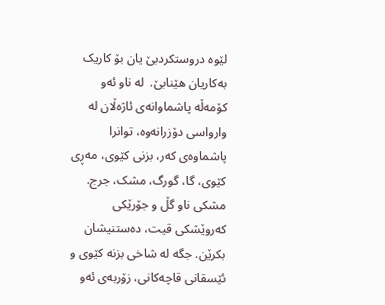لێوە دروستکردبێ یان بۆ کاریک بەکاریان هێنابێ.  لە ناو ئەو کۆمەڵە پاشماوانەی ئاژەڵان لە وارواسی دۆزرانەوە، توانرا پاشماوەی کەر، بزنی کێوی، مەڕی کێوی، گا، گورگ، مشک، جرج. مشکی ناو گڵ و جۆرێکی کەروێشکی قیت، دەستنیشان بکرێن. جگە لە شاخی بزنە کێوی و ئێسقانی قاچەکانی، زۆربەی ئەو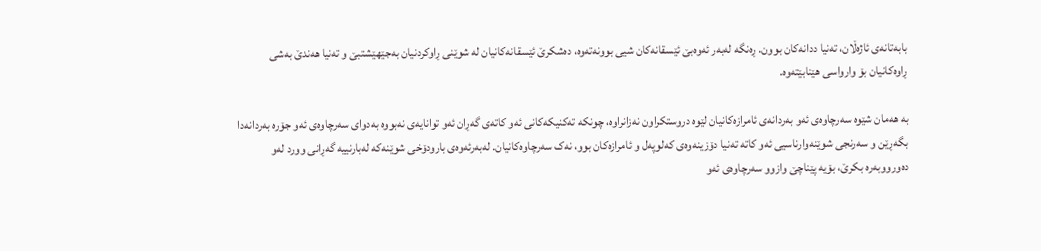بابەتانەی ئاژەڵان، تەنیا ددانەکان بوون. ڕەنگە لەبەر ئەوەبێ ئێسقانەکان شیی بوونەتەوە، دەشکرێ ئێسقانەکانیان لە شوێنی ڕاوکردنیان بەجێهێشتبێ و تەنیا هەندێ بەشی ڕاوەکانیان بۆ وارواسی هێنابێتەوە.

بە هەمان شێوە سەرچاوەی ئەو بەردانەی ئامرازەکانیان لێوە دروستکراون نەزانراوە، چونکە تەکنیکەکانی ئەو کاتەی گەڕان ئەو توانایەی نەبووە بەدوای سەرچاوەی ئەو جۆرە بەردانەدا بگەڕێن و سەرنجی شوێنەوارناسیی ئەو کاتە تەنیا دۆزینەوەی کەلوپەل و ئامرازەکان بوو، نەک سەرچاوەکانیان. لەبەرئەوەی بارودۆخی شوێنەکە لەبارنییە گەڕانی وورد لەو دەورووبەرە بکرێ، بۆیە پێناچێ وازوو سەرچاوەی ئەو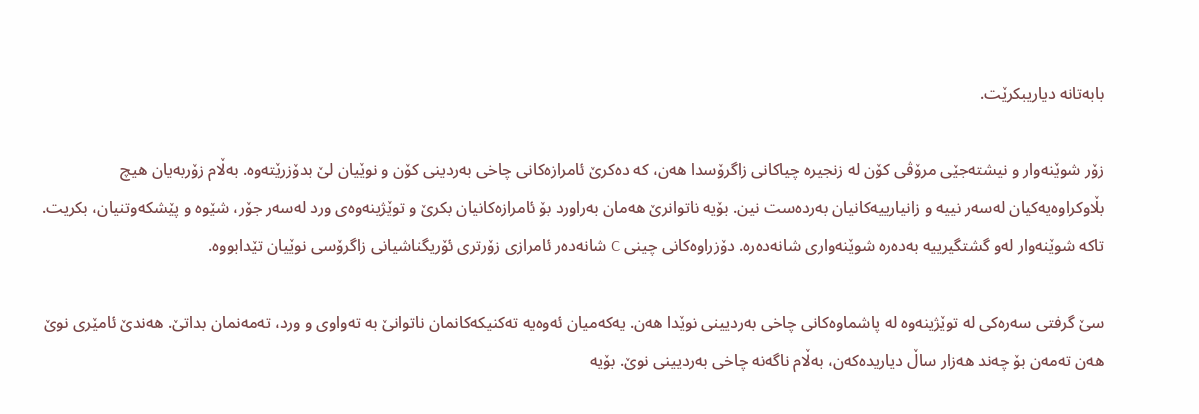بابەتانە دیاریبکرێت.

زۆر شوێنەوار و نیشتەجێی مرۆڤی کۆن لە زنجیرە چیاکانی زاگرۆسدا هەن، کە دەکرێ ئامرازەکانی چاخی بەردینی کۆن و نوێیان لێ بدۆزرێتەوە. بەڵام زۆربەیان هیچ بڵاوکراوەیەکیان لەسەر نییە و زانیارییەکانیان بەردەست نین. بۆیە ناتوانرێ هەمان بەراورد بۆ ئامرازەکانیان بکرێ و توێژینەوەی ورد لەسەر جۆر، شێوە و پێشکەوتنیان، بکریت. تاکە شوێنەوار لەو گشتگیرییە بەدەرە شوێنەواری شانەدەرە. دۆزراوەکانی چینی C شانەدەر ئامرازی زۆرتری ئۆریگناشیانی زاگرۆسی نوێیان تێدابووە.

سێ گرفتی سەرەکی لە توێژینەوە لە پاشماوەکانی چاخی بەردیینی نوێدا هەن. یەکەمیان ئەوەیە تەکنیکەکانمان ناتوانێ بە تەواوی و ورد، تەمەنمان بداتێ. هەندێ ئامێری نوێ هەن تەمەن بۆ چەند هەزار ساڵ دیاریدەکەن، بەڵام ناگەنە چاخی بەردیینی نوێ. بۆیە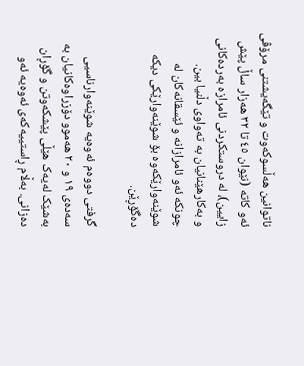ناتوانین هەڵسوکەوت و تێگەیشتنی مرۆڤی ئەو کاتە (نێوان ٤٥ تا ٣٢ هەزار ساڵ پێش زایین)، لە دروستکردنی ئامرازە بەردەکانی و بەکارهێنانیان بە تەواوی دڵنیا بین. چونکە ئەو ئامرازانە و ئێسقانەکان لە شوێنەوارێکەوە بۆ شوێنەوارێکی دیکە دەگۆڕێن.

گرفتی دووەم ئەوەیە شوێنەوارناسیی سەدەی ١٩ و ٢٠ هەموو دۆزراوەکانیان بە بەشێک لەیەک هێڵی پێشکەوتن و گۆڕان دەزانی. بەڵام ڕاستییەکەی ئەوەیە ئەو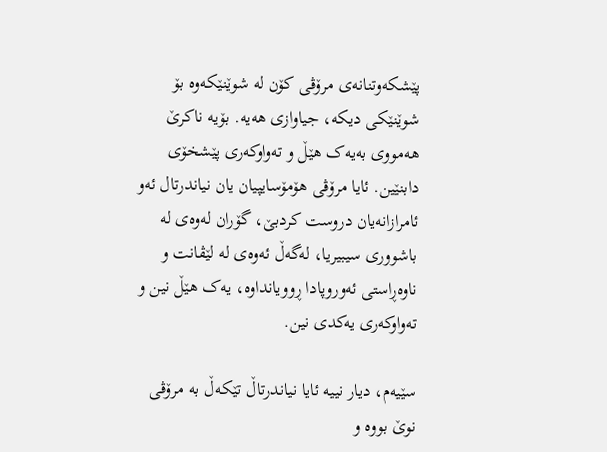پێشکەوتنانەی مرۆڤی کۆن لە شوێنێکەوە بۆ شوێنێکی دیکە، جیاوازی هەیە. بۆیە ناکرێ هەمووی بەیەک هێڵ و تەواوکەری پێشخۆی دابنێین. ئایا مرۆڤی هۆمۆسایپیان یان نیاندرتال ئەو ئامرازانەیان دروست کردبێ، گۆران لەوەی لە باشووری سیبیریا، لەگەڵ ئەوەی لە لێڤانت و ناوەڕاستی ئەوروپادا ڕوویانداوە، یەک هێڵ نین و تەواوکەری یەکدی نین.

سێیەم، دیار نییە ئایا نیاندرتاڵ تێکەڵ بە مرۆڤی نوێ بووە و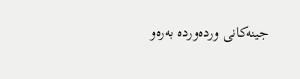جینەکانی وردەوردە بەرەو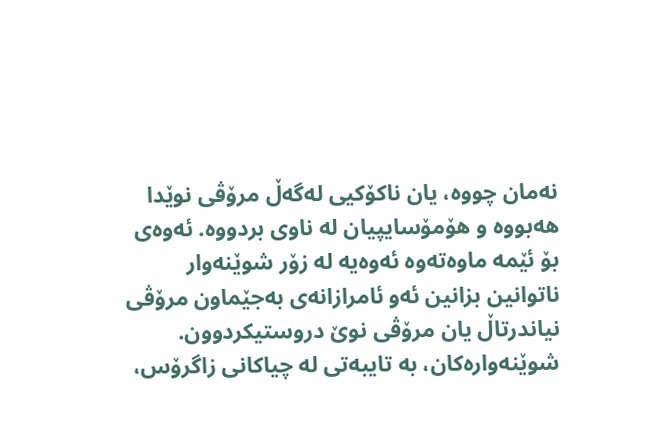نەمان چووە، یان ناکۆکیی لەگەڵ مرۆڤی نوێدا هەبووە و هۆمۆسایپیان لە ناوی بردووە. ئەوەی بۆ ئێمە ماوەتەوە ئەوەیە لە زۆر شوێنەوار ناتوانین بزانین ئەو ئامرازانەی بەجێماون مرۆڤی نیاندرتاڵ یان مرۆڤی نوێ دروستیکردوون. شوێنەوارەکان، بە تایبەتی لە چیاکانی زاگرۆس،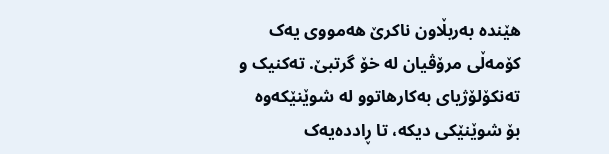هێندە بەربڵاون ناکرێ هەمووی یەک کۆمەڵی مرۆڤیان لە خۆ گرتبێ. تەکنیک و تەنکۆلۆژیای بەکارهاتوو لە شوێنێکەوە بۆ شوێنێکی دیکە، تا ڕاددەیەک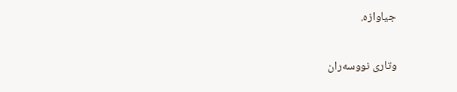جیاوازە.

وتاری نووسەران